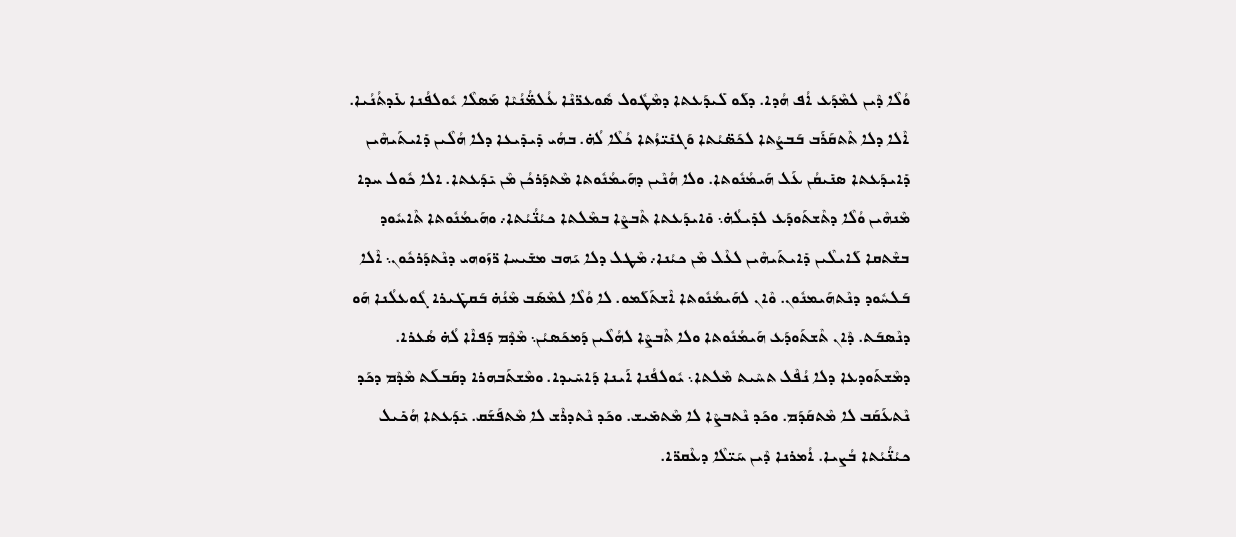ܘܳܠܶܐ ܕܶܝܢ ܠܡܶܕܰܥ ܐܳܦ ܗܳܕܐ. ܕܠܰܘ ܠܺܝܕܰܥܬܐ ܕܡܶܛܽܘܠ ܣܽܘܥܪ̈ܢܶܐ ܥܳܠܡ̈ܳܢܳܝܶܐ ܡܰܣܠܶܐ ܝܽܘܠܦܳܢܐ ܥܺܕܬܳܢܳܝܐ. ܐܶܠܐ ܕܠܐ ܬܶܬܩܰܪܰܒ ܒܰܒܨܳܬܐ ܠܟܰܣ̈ܝܳܬܐ ܘܰܓܢܺܝ̈ܙܳܬܐ ܟܳܠܶܐ ܠܳܗ̇. ܒܗܳܝ ܕܺܝܕܺܝܥܐ ܕܠܐ ܗܳܠܶܝܢ ܕܺܐܝܬܰܝܗܶܝܢ ܕܺܐܝܕܰܥܬܐ ܣܢܺܝܩܳܢ ܥܰܠ ܗܰܝܡܳܢܽܘܬܐ. ܘܠܐ ܗܳܢܶܝܢ ܕܗܰܝܡܳܢܽܘܬܐ ܡܶܬܕܰܪܟܳܢ ܡܶܢ ܝܺܕܰܥܬܐ. ܐܠܐ ܟܽܘܠ ܚܕܐ ܡܶܢܗܶܝܢ ܘܳܠܶܐ ܕܬܶܫܬܰܘܕܰܥ ܠܕܺܝܠܳܗ̇܆ ܘܺܐܝܕܰܥܬܐ ܬܶܒܨܶܐ ܒܡܶܠܬܐ ܟܝܳܢ̈ܳܝܳܬܐ܇ ܘܗܰܝܡܳܢܽܘܬܐ ܬܶܐܚܽܘܕ ܒܫܶܬܩܐ ܠܰܐܝܠܶܝܢ ܕܺܐܝܬܰܝܗܶܝܢ ܠܥܶܠ ܡܶܢ ܟܝܳܢܐ܇ ܡܶܛܠ ܕܠܐ ܝܰܗܒ ܡܫܺܝܚܐ ܪ̈ܙܰܘܗܝ ܕܢܶܬܕܰܪܟܽܘܢ܆ ܐܶܠܐ ܒܰܠܚܽܘܕ ܕܢܶܬܗܰܝܡܢܽܘܢ. ܘܶܐܢ ܠܗܰܝܡܳܢܽܘܬܐ ܐܶܫܬܰܠܰܡܘ. ܠܐ ܘܳܠܶܐ ܠܡܶܣܰܒ ܡܶܢܳܗ̇ ܒܰܩܛܺܝܪܐ ܓܽܘܥܠܳܢܐ ܗܰܘ ܕܢܶܣܒܰܬ. ܕܶܐܢ ܬܶܫܬܰܘܕܰܥ ܗܰܝܡܳܢܽܘܬܐ ܘܠܐ ܬܶܒܨܶܐ ܠܗܳܠܶܝܢ ܕܰܡܟܰܣܝܳܢ܆ ܡܶܕܶܡ ܕܰܦܐܶܐ ܠܳܗ̇ ܣܳܥܪܐ. ܕܡܶܫܬܰܘܕܥܐ ܕܠܐ ܢܳܦܶܠ ܬܚܶܝܬ ܡܶܠܬܐ܆ ܝܽܘܠܦܳܢܐ ܐܰܝܢܐ ܕܰܐܚܺܝܕܐ. ܘܡܶܫܬܰܒܗܪܐ ܕܩܰܒܠܰܬ ܡܶܕܶܡ ܕܟܰܕ ܢܶܬܥܰܩܰܒ ܠܐ ܡܶܬܩܰܕܰܡ. ܘܟܰܕ ܢܶܬܒܨܶܐ ܠܐ ܡܶܬܡܺܝܫ. ܘܟܰܕ ܢܶܬܕܪܶܫ ܠܐ ܡܶܬܦܰܫܰܩ. ܝܺܕܰܥܬܐ ܗܳܟܺܝܠ ܟܝܳܢ̈ܳܝܳܬܐ ܒܳܨܝܐ. ܐܳܡܪܢܐ ܕܶܝܢ ܚܰܝ̈ܠܶܐ ܕܥܶܩܪ̈ܐ.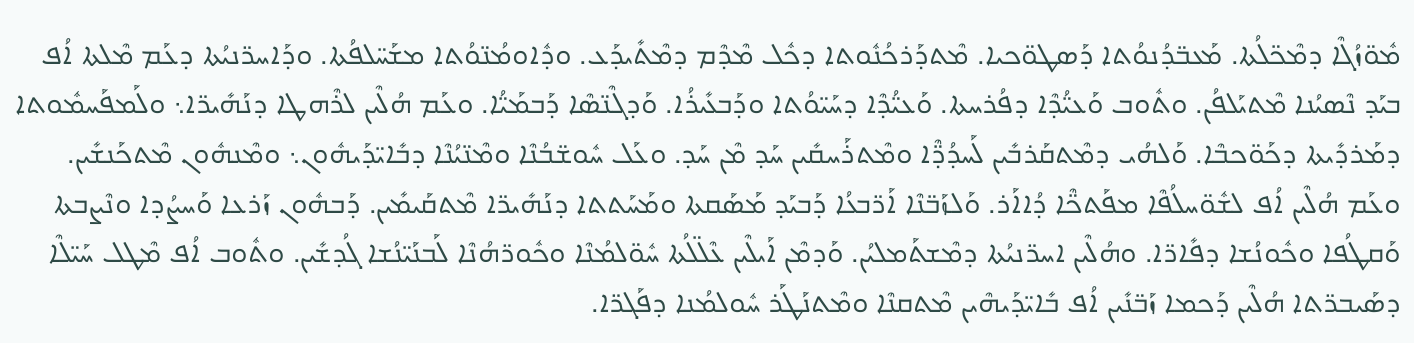ܡܽܘ̈ܙܳܓܶܐ ܕܡܶܟ̈ܠܳܬܐ. ܡܰܥܒ̈ܕܳܢܘܳܬܐ ܕܰܣܛܘ̈ܟܝܐ. ܡܶܬܕܰܪܟܳܢܽܘܬܐ ܕܟܽܠ ܡܶܕܶܡ ܕܡܶܬܺܝܕܰܥ. ܘܕܽܐܘܡܳܢ̈ܘܳܬܐ ܡܫܰܚ̈ܠܦܳܬܐ. ܘܕܰܐܚܪ̈ܢܝܳܬܐ ܕܥܰܡ ܡܶܠܬܐ ܐܳܦ ܒܝܰܕ ܢܶܣܝܳܢܐ ܡܶܬܝܰܠܦܳܢ. ܘܬܽܘܒ ܘܰܥܝ̈ܳܕܶܐ ܕܦܳܪܚܬܐ. ܘܰܥܝ̈ܳܕܶܐ ܕܚܰܝ̈ܘܳܬܐ ܘܕܰܒܥܺܝܪܳܐ. ܘܰܕܓܶܢ̈ܣܶܐ ܕܰܒܡܰܝ̈ܳܐ. ܘܥܰܡ ܗܳܠܶܝܢ ܠܪܶܗܛܐ ܕܢܰܗܺܝܪ̈ܐ܆ ܘܠܰܡܦܰܚܡܽܘܬܐ ܕܡܰܪܕܺܝܬܐ ܕܟܰܘ̈ܟܒܶܐ. ܘܰܠܗܳܝ ܕܡܶܬܩܰܪܒܺܝܢ ܠܰܚܕܳܕ̈ܶܐ ܘܡܶܬܪܰܚܩܺܝܢ ܚܰܕ ܡܶܢ ܚܰܕ. ܘܥܰܠ ܚܽܘܫ̈ܒܳܢܶܐ ܘܡܶܢ̈ܝܳܢܶܐ ܕܒܺܐܝ̈ܕܰܝܗܽܘܢ܆ ܘܡܶܢܗܽܘܢ ܡܶܬܟܰܢܫܺܝܢ. ܘܥܰܡ ܗܳܠܶܝܢ ܐܳܦ ܠܫܽܘ̈ܚܠܳܦܶܐ ܡܦܰܬܟ̈ܶܐ ܕܳܐܐܰܪ. ܘܰܠܙܰܒ̈ܢܶܐ ܐܰܪ̈ܒܥܳܐ ܕܰܒܝܰܕ ܡܰܣܰܩܬܐ ܘܡܰܚܰܬܬܐ ܕܢܰܗܺܝܪ̈ܐ ܡܶܬܩܰܝܡܺܝܢ. ܕܰܒܗܽܘܢ ܙܰܪܥܐ ܘܰܚܨܳܕܐ ܘܢܶܨܒܬܐ ܘܰܩܛܳܦܐ ܘܟܽܘܢܳܫܐ ܕܦܺܐܪ̈ܐ. ܘܗܳܠܶܝܢ ܐܚܪ̈ܢܝܳܬܐ ܕܡܶܫܬܰܡܠܝܳܢ. ܘܰܕܡܶܢ ܐܰܝܠܶܝܢ ܥܶܠ̈ܠܳܬܐ ܚܽܘ̈ܠܡܳܢܶܐ ܘܟܽܘܪ̈ܗܳܢܶܐ ܠܰܒܢܰܝ̈ܢܳܫܐ ܓܳܕܫܺܝܢ. ܘܬܽܘܒ ܐܳܦ ܡܶܛܠ ܚܰܝ̈ܠܶܐ ܕܣܰܝܒܪ̈ܬܐ ܗܳܠܶܝܢ ܕܰܟܡܐ ܙܰܒ̈ܢܺܝܢ ܐܳܦ ܒܺܐܝ̈ܕܰܝܗܶܝܢ ܡܶܬܩܢܶܐ ܘܡܶܬܢܰܛܰܪ ܚܽܘܠܡܳܢܐ ܕܦܰܓܪ̈ܐ.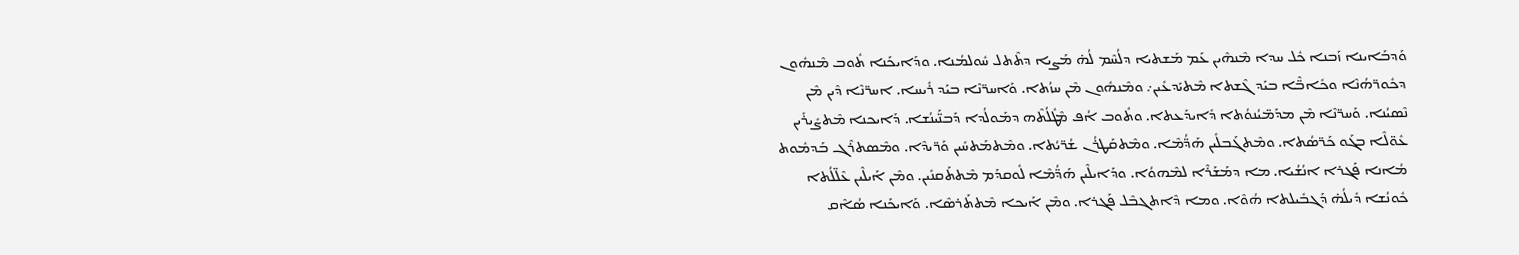ܘܰܕܒܰܐܝܢܐ ܙܰܒܢܐ ܟܽܠ ܚܕܐ ܡܶܢܗܶܝܢ ܥܰܡ ܡܰܫܬܝܐ ܕܠܳܚܶܡ ܠܳܗ̇ ܡܰܨܝܐ ܕܬܶܬܠ ܚܽܘܠܡܳܢܐ. ܘܕܰܐܝܟܰܢܐ ܬܽܘܒ ܡܶܢܗܽܘܢ ܕܟܽܘܪ̈ܗܳܢܶܐ ܘܟܺܐܒ̈ܶܐ ܒܝܰܕ ܓܶܫܬܐ ܡܶܬܝܰܕܥܺܝܢ܇ ܘܡܶܢܗܽܘܢ ܡܶܢ ܚܙܳܬܐ. ܘܰܐܚܪ̈ܢܶܐ ܒܝܰܕ ܪܺܝܚܐ. ܐܚܪ̈ܢܶܐ ܕܶܝܢ ܡܶܢ ܢܶܣܝܳܢܐ. ܘܰܚܪ̈ܢܶܐ ܡܶܢ ܡܕܰܡ̈ܝܳܢܘܳܬܐ ܕܺܐܝܕܰܥܬܐ. ܘܬܽܘܒ ܐܳܦ ܡܶܛܽܠܳܬܶܗ ܕܡܰܘܠܳܕܐ ܕܰܒܢ̈ܰܝܢܳܫܐ. ܕܰܐܝܟܢܐ ܡܶܬܨܺܝܪܺܝܢ ܥܽܘ̈ܠܶܐ ܒܓܰܘ ܟܰܪ̈ܣܳܬܐ. ܘܡܶܬܓܰܒܠܺܝܢ ܗܰܕ̈ܳܡܶܐ. ܘܡܶܬܩܰܛܪܳܢ ܫܳܪ̈ܝܳܬܐ. ܘܡܶܬܡܰܬܚܺܝܢ ܘܰܪ̈ܝܕܶܐ. ܘܡܶܣܬܪܶܓ ܒܰܕܡܽܘܬ ܡܳܐܢܐ ܦܰܓܪܐ ܐܢܳܫܳܝܐ. ܡܐ ܕܡܰܫܰܪܶܐ ܠܡܶܗܘܳܐ. ܘܕܰܐܝܠܶܝܢ ܗܰܕ̈ܳܡܶܐ ܠܽܘܩܕܰܡ ܡܶܬܬܰܩܢܺܝܢ. ܘܡܶܢ ܐܰܝܠܶܝܢ ܥܶܠ̈ܠܳܬܐ ܟܽܘܢܳܫܐ ܕܺܝܠܳܗ̇ ܕܰܓܒܺܝܠܬܐ ܗܳܘܶܐ. ܘܡܐ ܕܶܐܬܓܒܶܠ ܦܰܓܪܐ. ܘܡܶܢ ܐܰܝܟܐ ܡܶܬܬܰܪܣܶܐ. ܘܰܐܝܟܰܢܐ ܣܳܐܶܩ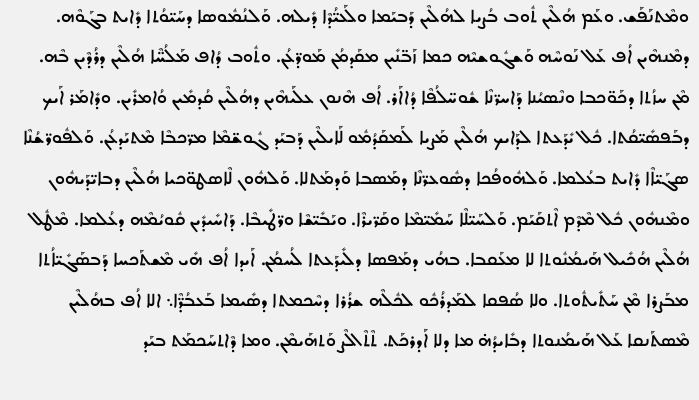ܘܡܶܬܢܰܦܰܫ. ܘܥܰܡ ܗܳܠܶܝܢ ܬܽܘܒ ܒܳܨܝܐ ܠܗܳܠܶܝܢ ܕܰܒܝܰܡܐ ܘܠܰܥܝ̈ܳܕܶܐ ܕܺܝܠܗ. ܘܰܠܢܳܡܽܘܣܐ ܕܚܰܝ̈ܘܳܬܐ ܕܺܐܝܬ ܒܓܰܘܶܗ. ܕܡܶܢܗܶܝܢ ܐܳܦ ܥܰܠ ܢܰܘܚܶܗ ܘܰܫܓܽܘܫܝܶܗ ܟܡܐ ܙܰܒ̈ܢܺܝܢ ܡܩܰܕܡܳܢ ܡܰܘܕ̈ܥܳܢ. ܘܬܽܘܒ ܕܳܐܦ ܡܰܠܳܚ̈ܶܐ ܗܳܠܶܝܢ ܕܪܳܕܶܝܢ ܒܶܗ. ܡܶܢ ܚܙܳܬܐ ܕܟܰܘ̈ܟܒܐ ܘܢܶܣܝܳܢܐ ܕܰܐܚܪ̈ܢܶܐ ܫܽܘܚ̈ܠܳܦܶܐ ܕܳܐܐܰܪ. ܐܳܦ ܗܶܢܘܢ ܥܠܰܝܗܶܝܢ ܕܗܳܠܶܝܢ ܩܳܕܡܺܝܢ ܘܳܐܡܪܺܝܢ. ܘܕܺܐܡܰܪ ܐܰܝܟ ܕܒܰܦܣܺܝ̈ܩܳܬܐ. ܟܽܠ ܝܺܕܰܥܬܐ ܠܕܰܐܝܟ ܗܳܠܶܝܢ ܡܰܨܝܐ ܠܰܡܩܰܕܳܡܽܘ ܠܰܐܝܠܶܝܢ ܕܰܒܝܰܕ ܓܽܘܫ̈ܡܶܐ ܡܪ̈ܟܒܶܐ ܡܶܬܝܰܕܥܳܢ. ܘܰܠܦܽܘܪ̈ܫܳܢܶܐ ܣܓܰܝ̈ܐܶܐ ܕܺܐܝܬ ܒܥܳܠܡܐ. ܘܰܠܗܽܘܦܳܟܐ ܕܣܽܘܥܪ̈ܢܶܐ ܕܡܰܣܒܐ ܘܰܕܡܰܬܠܐ. ܘܰܠܗܽܘܢ ܠܶܐܣܛܘ̈ܟܝܐ ܗܳܠܶܝܢ ܕܒܐܝ̈ܕܰܝܗܽܘܢ ܘܡܶܢܗܽܘܢ ܟܽܠ ܡܶܕܶܡ ܐܶܬܩܰܝܰܡ. ܘܰܠܚܰܝ̈ܠܶܐ ܚܰܡܺܝ̈ܡܶܐ ܘܩܰܪ̈ܝܪܶܐ. ܘܝܰܒܺܝ̈ܫܶܐ ܘܪ̈ܛܺܝܒܶܐ. ܕܰܐܚܺܝܕܺܝܢ ܩܽܘܝܳܡܶܗ ܕܥܳܠܡܐ. ܡܶܛܽܠ ܗܳܠܶܝܢ ܗܳܟܺܝܠ ܗܰܝܡܳܢܽܘܬܐ ܠܐ ܡܥܰܩܒܐ. ܒܗܳܝ ܕܡܰܦܣܐ ܕܠܺܝܕܰܥܬܐ ܠܳܚܡܳܢ. ܐܰܝܕܐ ܐܳܦ ܗܺܝ ܡܶܫܬܰܟܚܐ ܕܰܒܣܰܓܺܝ̈ܐܳܬܐ ܡܒܰܨܪܐ ܡܶܢ ܚܰܬܺܝܬܽܘܬܐ. ܘܠܐ ܣܳܦܩܐ ܠܡܰܕܪܳܟܽܘ ܠܟܽܠܶܗ ܫܪܳܪܐ ܕܚܶܟܡܬܐ ܕܣܺܝܡܐ ܒܰܥܒܳܕ̈ܶܐ܆ ܐܠܐ ܐܳܦ ܒܗܳܠܶܝܢ ܡܶܣܬܰܢܩܐ ܥܰܠ ܗܰܝܡܳܢܘܬܐ ܕܒܺܐܝܕܳܗ̇ ܡܐ ܕܠܐ ܐܰܕܪܟܰܬ. ܬܶܬܶܐܠܶܨ ܘܰܬܗܰܝܡܶܢ. ܘܡܐ ܕܶܐܬܚܰܟܡܰܬ ܒܝܰܕ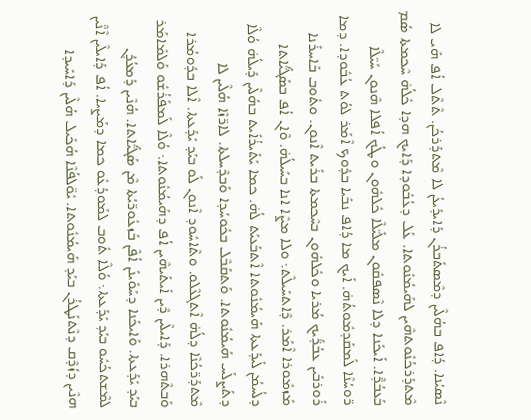ܢܶܣܝܳܢܐ. ܕܳܐܦ ܒܗܳܠܶܝܢ ܕܡܶܣܬܰܒܪܳܢ ܕܺܐܝܕܺܝܥܳܢ ܠܐ ܡܶܬܕܰܪܟܳܢ. ܬܶܬܶܠ ܐܳܦ ܗܺܝ ܠܐ ܡܶܬܕܰܪܟܳܢܽܘܬܗܶܝܢ ܠܗܰܝܡܳܢܽܘܬܐ. ܥܰܠ ܕܥܳܒܽܘܕܐ ܕܰܐܝܟ ܗܕܐ ܟܽܠܳܗ̇ ܚܶܟܡܬܐ ܣܳܡ ܒܰܥܒܳܕ̈ܶܐ. ܐܰܝܟܰܢܐ ܕܠܐ ܢܶܣܦܩܽܘܢ ܡܠܺܝ̈ܠܶܐ ܟܽܠܗܽܘܢ ܘܛܳܟ ܐܳܦܠܐ ܗܶܢܘܢ ܚܰܝ̈ܠܶܐ ܪ̈ܘܚܳܢܶܐ ܠܰܡܩܰܕܡܽܘܬܳܗ̇. ܐܰܝܟ ܡܐ ܕܳܐܦ ܢܒܺܝܐ ܒܕܽܘܟ ܐܶܡܰܪ ܠܘܳܬ ܥܳܒܽܘܕܐ. ܕܡܐ ܪܰܘܪܒܺܝܢ ܥܒܳܕ̈ܰܝܟ ܡܳܪܝܐ ܘܟܽܠܗܽܘܢ ܒܚܶܟܡܬܐ ܒܪܰܝܬ ܐܶܢܘܢ. ܘܬܽܘܒ ܒܰܐܚܪܺܢܐ ܡܰܙܡܽܘܪܐ ܐܶܡܰܪ. ܕܶܐܬܚܰܝܠܶܬ܆ ܘܠܐ ܡܨܶܐ ܐܢܐ ܒܚܰܝܠܳܗ̇. ܘܶܐܢ ܐܳܦ ܒܣܰܓܺܝ̈ܳܐܬܐ ܕܠܳܚܡܳܢ ܠܺܝܕܰܥܬܐ ܗܰܝܡܳܢܽܘܬܐ ܐܶܬܒܰܥܝܰܬ ܠܳܗ̇. ܟܡܐ ܝܰܬܺܝܪܳܐܺܝܬ ܒܗܳܠܶܝܢ ܕܺܝܠܳܗ̇ ܘܳܠܶܐ ܕܬܰܨܠܰܚ ܗܰܝܡܳܢܽܘܬܐ. ܘܰܬܩܰܒܶܠ ܒܟܽܘܚܳܕܐ ܘܰܒܕܶܚܠܬܐ. ܠܐܪ̈ܙܶܐ ܗܳܠܶܝܢ ܠܐ ܡܶܬܕܰܪ̈ܟܳܢܶܐ ܕܠܳܗ̇ ܐܶܬܓܥܶܠܘ. ܘܬܶܐܚܽܘܕ ܐܶܢܘܢ ܠܰܘ ܒܝܰܕ ܝܺܕܰܥܬܐ. ܐܶܠܐ ܒܕܽܘܡܳܪܐ ܘܰܒܬܶܗܪܐ. ܕܰܐܝܠܶܝܢ ܕܶܝܢ ܐܺܝܬܰܝܗܶܝܢ ܐܳܦ ܕܗܰܝܡܳܢܽܘܬܐ܆ ܘܳܠܶܐ ܠܰܡܦܰܪܳܫܽܘ ܘܰܠܡܺܐܡܰܪ ܒܝܰܕ ܝܺܕܰܥܬܐ. ܘܰܐܝܟܰܢܐ ܕܚܰܘܺܝܢܰܢ ܐܳܦܶܢ ܒܰܙܥܽܘܪ̈ܝܳܬܐ ܡܶܢ ܣܰܓܺܝ̈ܳܐܬܐ. ܗܳܢܶܝܢ ܕܰܡܥܳܕܳܢ ܠܡܶܫܬܟܳܚܽܘ ܒܝܰܕ ܝܺܕܰܥܬܐ܆ ܘܳܠܶܐ ܬܽܘܒ ܠܡܰܘܕܳܥܽܘ ܟܡܐ ܕܡܰܨܝܐ. ܐܳܦ ܕܰܐܝܠܶܝܢ ܐܶܢ̈ܶܝܢ ܗܢܶܝܢ ܕܙܳܕܶܩ ܕܢܶܬܢܰܛܪܳܢ ܒܝܰܕ ܗܰܝܡܳܢܽܘܬܐ. ܝܽܘ̈ܠܦܳܢܶܐ ܗܳܟܺܝܠ ܗܳܠܶܝܢ ܕܰܐܚܺܝܕܐ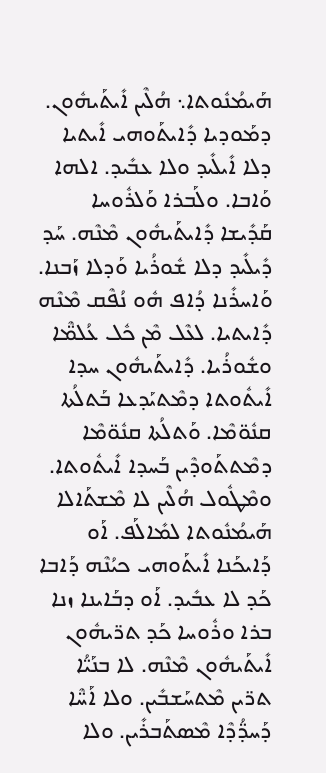ܗܰܝܡܳܢܽܘܬܐ܆ ܗܳܠܶܝܢ ܐܺܝܬܰܝܗܽܘܢ. ܕܡܰܘܕܝܐ ܕܺܐܝܬܰܘܗܝ ܐܺܝܬܝܐ ܕܠܐ ܐܺܝܠܺܝܕ ܘܠܐ ܥܒܺܝܕ. ܐܠܗܐ ܘܰܐܒܐ. ܘܠܰܒܪܐ ܘܰܠܪܽܘܚܐ ܩܰܕܺܝܫܐ ܕܺܐܝܬܰܝܗܽܘܢ ܡܶܢܶܗ. ܚܰܕ ܕܺܝܠܺܝܕ ܕܠܐ ܫܽܘܪܳܝܐ ܘܰܕܠܐ ܙܰܒܢܐ. ܘܰܐܚܪܺܢܐ ܕܳܐܦ ܗܽܘ ܢܳܦܶܩ ܡܶܢܶܗ ܕܺܐܝܬܝܐ. ܠܥܶܠ ܡܶܢ ܟܽܠ ܥܳܠܡ̈ܶܐ ܘܫܽܘܪܳܝܐ. ܕܺܐܝܬܰܝܗܽܘܢ ܚܕܐ ܐܺܝܬܽܘܬܐ ܕܡܶܬܝܰܕܥܐ ܒܰܬܠܳܬܐ ܩܢܽܘ̈ܡܶܐ. ܘܰܬܠܳܬܐ ܩܢܽܘ̈ܡܶܐ ܕܡܶܬܬܰܘܕܶܝܢ ܒܰܚܕܐ ܐܺܝܬܽܘܬܐ. ܘܡܶܛܽܘܠ ܗܳܠܶܝܢ ܠܐ ܡܶܫܬܰܐܠܐ ܗܰܝܡܳܢܽܘܬܐ ܠܡܺܐܠܰܦ. ܐܰܘ ܕܰܐܝܟܰܢܐ ܐܺܝܬܰܘܗܝ ܟܝܳܢܶܗ ܕܰܐܒܐ ܟܰܕ ܠܐ ܥܒܺܝܕ. ܐܰܘ ܕܒܰܐܝܢܐ ܙܢܐ ܒܪܐ ܘܪܽܘܚܐ ܟܰܕ ܬܪ̈ܝܗܽܘܢ ܐܺܝܬܰܝܗܽܘܢ ܡܶܢܶܗ. ܠܐ ܒܢܰܝ̈ܳܐ ܬܪ̈ܝܢ ܡܶܬܚܰܫܒܺܝܢ. ܘܠܐ ܐܰܚ̈ܶܐ ܕܰܚܕ̈ܳܕܶܐ ܡܶܣܬܰܒܪܺܝܢ. ܘܠܐ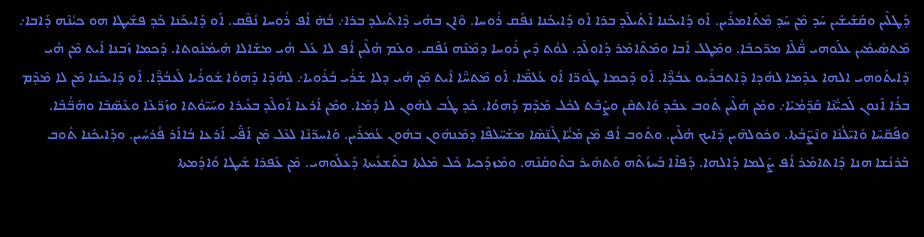ܕܰܛܠܶܝܢ ܘܩܰܫܺܝܫܺܝܢ ܚܰܕ ܡܶܢ ܚܰܕ ܡܶܬܰܐܡܪܺܝܢ. ܐܰܘ ܕܰܐܝܟܰܢܐ ܐܶܬܺܝܠܶܕ ܒܪܐ ܐܰܘ ܕܰܐܝܟܰܢܐ ܢܦܰܩ ܪܽܘܚܐ. ܘܶܐܢ ܒܗܳܝ ܕܶܐܬܺܝܠܕ ܒܪܐ܇ ܒܳܗ̇ ܐܳܦ ܪܽܘܚܐ ܢܳܦܶܩ. ܐܰܘ ܕܰܐܝܟܰܢܐ ܟܰܕ ܦܫܺܝܛܐ ܗܘ ܟܝܳܢܶܗ ܕܰܐܒܐ܇ ܡܶܬܣܺܝܡܺܝܢ ܥܠܰܘܗܝ ܩ̈ܳܠܶܐ ܡܪ̈ܟܒܶܐ. ܘܡܶܛܠ ܐܰܒܐ ܘܡܶܬܶܐܡܰܪ ܕܰܐܘܠܶܕ. ܠܘܳܬ ܕܶܝܢ ܪܽܘܚܐ ܕܡܶܢܶܗ ܢܳܦܶܩ. ܘܥܰܡ ܗܳܠܶܝܢ ܐܳܦ ܠܐ ܥܰܠ ܗܳܝ ܡܫܰܐܠܐ ܗܰܝܡܳܢܽܘܬܐ. ܕܰܟܡܐ ܙܰܒܢܐ ܐܺܝܬ ܡܶܢ ܗܳܝ ܕܺܐܝܬܰܘܗܝ ܐܠܗܐ ܥܕܰܡܐ ܠܗܳܕܐ ܕܶܐܬܒܪܺܝܘ ܥܒܳܕ̈ܶܐ. ܐܰܘ ܕܰܟܡܐ ܛܽܘܪ̈ܐ ܐܰܘ ܥܳܠܡ̈ܶܐ. ܐܰܘ ܡܶܬܚ̈ܶܐ ܐܺܝܬ ܡܶܢ ܗܳܝ ܕܠܐ ܫܰܪܺܝ ܒܳܪܽܘܝܐ܇ ܠܗܳܕܶܐ ܕܰܗܘܳܐ ܫܽܘܪܳܝܐ ܠܰܥܒܳܕ̈ܶܐ. ܐܰܘ ܕܰܐܝܟܰܢܐ ܡܶܢ ܠܐ ܡܶܕܶܡ ܒܪܳܐ ܐܶܢܘܢ ܠܰܟܝ̈ܳܢܶܐ ܩܰܕ̈ܡܳܝܶܐ܇ ܘܡܶܢ ܗܳܠܶܝܢ ܬܽܘܒ ܥܒܰܕ ܘܰܐܬܩܶܢ ܘܨܰܒܶܬ ܠܟܽܠ ܡܶܕܶܡ ܕܰܗܘܳܐ. ܟܰܕ ܛܳܒ ܠܗܽܘܢ ܠܐ ܕܳܡܶܐ. ܘܡܶܢ ܐܰܪܥܐ ܐܰܘܠܶܕ ܒܥܺܝܪܐ ܘܚܰܝ̈ܘܳܬܐ ܘܙܰܪ̈ܥܶܐ ܘܥܶܣ̈ܒܶܐ ܘܗܰܒ̈ܳܒܶܐ. ܘܦܰܩ̈ܚܶܐ ܘܺܐܝ̈ܠܳܢܶܐ ܘܢܶܨ̈ܒܳܬܐ. ܘܟܽܘܠܗܶܝܢ ܕܰܐܝܟ ܗܳܠܶܝܢ. ܘܬܽܘܒ ܐܳܦ ܡܶܢ ܡܰܝ̈ܳܐ ܓܶܢ̈ܣܶܐ ܡܫܰܚ̈ܠܦܶܐ ܕܡܶܢܗܽܘܢ ܒܗܽܘܢ ܥܳܡܪܺܝܢ. ܘܰܐܚܪ̈ܢܶܐ ܠܥܶܠ ܡܶܢ ܐܰܦ̈ܰܝ ܐܰܪܥܐ ܒܳܐܐܰܪ ܦܳܪܚܺܝܢ. ܘܕܰܐܝܟܰܢܐ ܬܽܘܒ ܒܰܪܢܳܫܐ ܗܢܐ ܕܶܐܬܐܡܰܪ ܐܳܦ ܨܰܠܡܐ ܕܰܐܠܗܐ. ܕܰܦܐܶܐ ܒܰܚܙܳܬܶܗ ܘܰܬܗܺܝܪ ܒܬܽܘܩܳܢܶܗ. ܘܡܶܙܕܰܟܝܐ ܟܽܠ ܡܶܠܬܐ ܒܬܰܫܥܺܝܬܐ ܕܰܥܠܰܘܗܝ. ܡܶܢ ܥܰܦܪܐ ܫܺܝܛܐ ܘܳܐܕܰܡܬܐ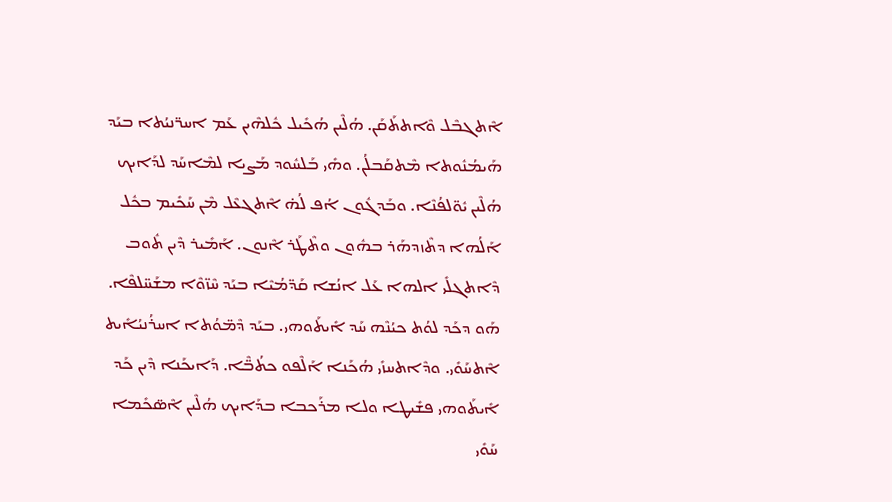ܐܶܬܓܒܶܠ ܘܶܐܬܬܰܩܰܢ. ܗܳܠܶܝܢ ܗܳܟܺܝܠ ܟܽܠܗܶܝܢ ܥܰܡ ܐܚܪ̈ܢܝܳܬܐ ܒܝܰܕ ܗܰܝܡܳܢܽܘܬܐ ܡܶܬܩܰܒܠܳܢ. ܘܗܺܝ ܒܰܠܚܽܘܕ ܡܰܨܝܐ ܠܡܶܐܚܰܕ ܠܕܰܐܝܟ ܗܳܠܶܝܢ ܝܽܘ̈ܠܦܳܢܶܐ. ܘܒܰܕܓܽܘܢ ܐܳܦ ܠܳܗ̇ ܐܶܬܓܥܶܠ ܡܶܢ ܚܰܟܺܝܡ ܒܟܽܠ ܐܰܠܳܗܐ ܕܬܶܙܕܗܰܪ ܒܗܽܘܢ ܘܬܶܛܰܪ ܐܶܢܘܢ. ܐܰܡܺܝܪ ܕܶܝܢ ܬܽܘܒ ܕܶܐܬܓܠܺܝ ܐܠܗܐ ܥܰܠ ܐܢܳܫܐ ܩܰܕ̈ܡܳܝܶܐ ܒܝܰܕ ܚܶܙ̈ܘܶܐ ܡܫܰܚ̈ܠܦܶܐ. ܗܰܘ ܕܟܰܕ ܠܘܳܬ ܟܝܳܢܶܗ ܚܰܕ ܐܺܝܬܰܘܗܝ. ܒܝܰܕ ܕܶܡ̈ܘܳܬܐ ܐܚܪܳܢܝܳܐܺܝܬ ܐܶܬܚܰܘܺܝ. ܘܕܶܐܬܚܙܺܝ ܗܳܟܰܢܐ ܐܰܠܶܦܘ ܟܬܳܒ̈ܶܐ. ܕܰܐܝܟܰܢܐ ܕܶܝܢ ܟܰܕ ܐܺܝܬܰܘܗܝ ܦܫܺܝܛܐ ܘܠܐ ܡܪܰܟܒܐ ܒܕܰܐܝܟ ܗܳܠܶܝܢ ܐܶܣ̈ܟܺܡܐ ܚܰܘܺܝ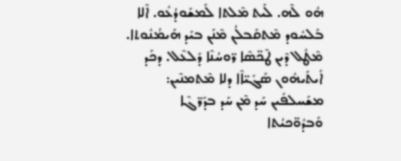ܗܽܘ ܠܶܗ. ܠܰܝܬ ܡܶܠܬܐ ܠܰܡܫܰܘܕܳܥܽܘ. ܐܶܠܐ ܒܰܠܚܽܘܕ ܡܶܬܩܰܒܠܳܢ ܡܶܢܰܢ ܒܝܰܕ ܗܰܝܡܳܢܽܘܬܐ. ܡܶܛܽܠ ܕܶܝܢ ܛܶܟ̈ܣܶܐ ܪ̈ܘܚܳܢܶܐ ܕܰܠܥܶܠ. ܕܟܰܕ ܐܺܝܬܰܝܗܽܘܢ ܣܰܓܺܝ̈ܐܶܐ ܕܠܐ ܡܶܬܡܢܶܝܢ: ܡܫܰܚܠܦܺܝܢ ܚܰܕ ܡܶܢ ܚܰܕ ܒܕܰܪ̈ܓܶܐ ܘܰܒܕܽܘ̈ܟܝܳܬܐ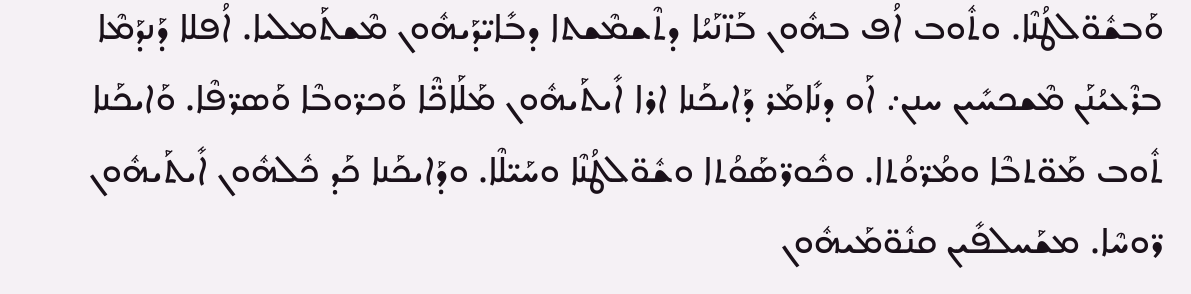ܘܰܒܫܽܘ̈ܠܛܳܢܶܐ. ܘܬܽܘܒ ܐܳܦ ܒܗܽܘܢ ܒܰܙ̈ܢܰܝܳܐ ܕܬܶܫܡܶܫܬܐ ܕܒܺܐܝ̈ܕܰܝܗܽܘܢ ܡܶܫܬܰܡܠܝܐ. ܐܳܦܠܐ ܕܰܢܕܰܡܶܐ ܒܪܶܥܝܳܢܰܢ ܡܶܫܟܚܺܝܢ ܚܢܢ܇ ܐܰܘ ܕܢܺܐܡܰܪ ܕܰܐܝܟܰܢܐ ܐܪܐ ܐܺܝܬܰܝܗܽܘܢ ܡܰܠܰܐܟ̈ܶܐ ܘܰܟܪ̈ܘܒܶܐ ܘܰܣܪ̈ܦܶܐ. ܘܰܐܝܟܰܢܐ ܬܽܘܒ ܡܰܘ̈ܬܒܶܐ ܘܡܳܪ̈ܘܳܬܐ. ܘܟܽܘܪ̈ܣܰܘܳܬܐ ܘܫܽܘ̈ܠܛܳܢܶܐ ܘܚܰܝ̈ܠܶܐ. ܘܕܰܐܝܟܰܢܐ ܟܰܕ ܟܽܠܗܽܘܢ ܐܺܝܬܰܝܗܽܘܢ ܪ̈ܘܚܶܐ. ܡܫܰܚܠܦܺܝܢ ܩܢܽܘ̈ܡܰܝܗܽܘܢ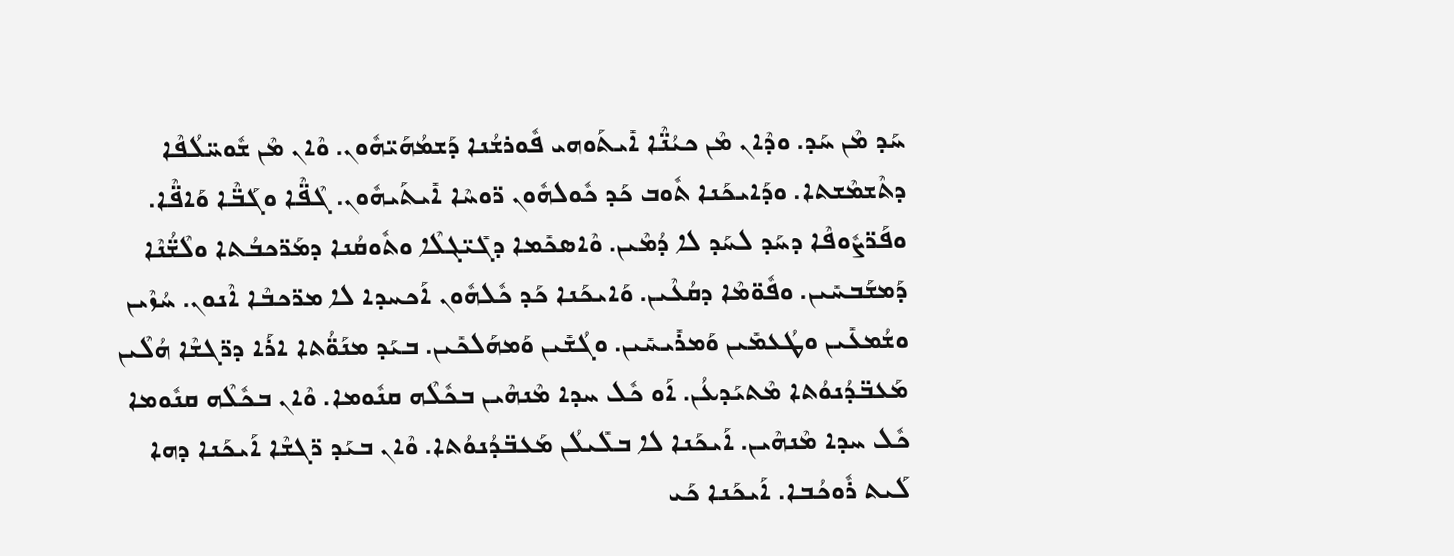ܚܰܕ ܡܶܢ ܚܰܕ. ܘܕܶܐܢ ܡܶܢ ܟܝܳܢ̈ܶܐ ܐܺܝܬܰܘܗܝ ܦܽܘܪܫܳܢܐ ܕܰܫܡܳܗܰܝ̈ܗܽܘܢ. ܘܶܐܢ ܡܶܢ ܫܽܘܚ̈ܠܳܦܶܐ ܕܬܶܫܡܶܫܬܐ. ܘܕܰܐܝܟܰܢܐ ܬܽܘܒ ܟܰܕ ܟܽܘܠܗܽܘܢ ܪ̈ܘܚܶܐ ܐܺܝܬܰܝܗܽܘܢ. ܓܶܦ̈ܶܐ ܘܓܰܒ̈ܶܐ ܘܰܐܦ̈ܶܐ. ܘܦܰܪ̈ܨܽܘܦܶܐ ܕܚܰܕ ܠܚܰܕ ܠܐ ܕܳܡܶܝܢ. ܘܶܐܣܟܺܡܐ ܕܓܺܝ̈ܓܠܶܐ ܘܬܽܘܩܳܢܐ ܕܡܰܪ̈ܟܒܳܬܐ ܘܠܶܫ̈ܳܢܶܐ ܕܰܡܫܰܒܚܺܝܢ. ܘܦܽܘ̈ܡܶܐ ܕܩܳܥܶܝܢ. ܘܰܐܝܟܰܢܐ ܟܰܕ ܟܽܠܗܽܘܢ ܐܰܟܚܕܐ ܠܐ ܡܪ̈ܟܒܶܐ ܐܶܢܘܢ. ܚܳܙܶܝܢ ܘܫܳܡܥܺܝܢ ܘܛܳܥܡܺܝܢ ܘܰܡܪܺܝܚܺܝܢ. ܘܓܳܫܺܝܢ ܘܰܡܗܰܠܟܺܝܢ. ܒܝܰܕ ܡܢܰܘ̈ܳܬܐ ܐܪܰܐ ܕܪ̈ܓܫܶܐ ܗܳܠܶܝܢ ܡܰܥܒ̈ܕܳܢܘܳܬܐ ܡܶܬܝܰܕܥܳܢ. ܐܰܘ ܟܽܠ ܚܕܐ ܡܶܢܗܶܝܢ ܒܟܽܠܶܗ ܩܢܽܘܡܐ. ܘܶܐܢ ܒܟܽܠܶܗ ܩܢܽܘܡܐ ܟܽܠ ܚܕܐ ܡܶܢܗܶܝܢ. ܐܰܝܟܰܢܐ ܠܐ ܒܠܺܝܠܳܢ ܡܰܥܒ̈ܕܳܢܘܳܬܐ. ܘܶܐܢ ܒܝܰܕ ܪ̈ܓܫܶܐ ܐܰܝܟܰܢܐ ܕܗܐ ܠܰܝܬ ܪܽܘܟܳܒܐ. ܐܰܝܟܰܢܐ ܟܰܝ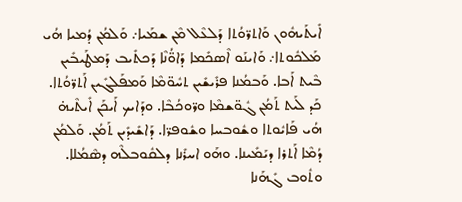ܐܺܝܬܰܝܗܽܘܢ ܘܰܐܬܪ̈ܘܳܬܐ ܕܰܠܥܶܠ ܡܶܢ ܫܡܰܝܐ܇ ܘܰܠܡܳܢ ܕܳܡܝܐ ܗܳܝ ܡܰܠܟܽܘܬܐ܇ ܘܰܐܝܢܰܘ ܐܶܣܟܺܡܐ ܕܰܐܘ̈ܳܢܶܐ ܕܰܟܬܺܝܒ ܕܰܡܛܰܝܒܺܝܢ ܒܶܝܬ ܐܰܒܐ. ܘܰܒܡܳܢܐ ܦܪܺܝܫܺܝܢ ܬܚܽܘ̈ܡܶܐ ܘܰܡܦܰܠܓܺܝܢ ܐܰܬܪ̈ܘܳܬܐ. ܟܰܕ ܠܰܝܬ ܬܰܡܳܢ ܓܽܘ̈ܫܡܶܐ ܘܪ̈ܘܟܳܒܶܐ. ܘܕܰܐܝܟ ܐܰܝܟܰܢ ܐܺܝܬܶܝܗ̇ ܗܳܝ ܦܰܐܝܽܘܬܐ ܘܫܽܘܒܚܐ ܘܫܽܘܦܪ̈ܐ. ܕܰܐܫܺܝܕܺܝܢ ܬܰܡܳܢ. ܘܰܠܡܳܢ ܕܳܡܶܐ ܐܰܬܪܐ ܕܝܰܡܺܝܢܐ. ܘܗܰܘ ܐܚܪܺܢܐ ܕܠܩܽܘܒܠܶܗ ܕܣܶܡܳܠܐ. ܘܬܽܘܒ ܓܺܗܰܢܐ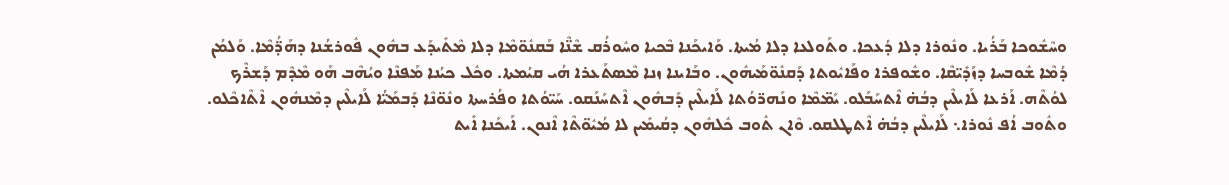ܘܚܶܫܽܘܟܐ ܒܰܪܳܝܐ. ܘܢܽܘܪܐ ܕܠܐ ܕܳܥܟܐ. ܘܬܰܘܠܥܐ ܕܠܐ ܡܳܝܬܐ. ܘܰܐܝܟܰܢܐ ܒܶܟܝܐ ܘܚܽܘܪܳܩ ܫܶܢ̈ܶܐ ܒܰܩܢܽܘ̈ܡܶܐ ܕܠܐ ܡܶܬܺܝܕܰܥ ܒܗܽܘܢ ܦܽܘܪܫܳܢܐ ܕܗܰܕ̈ܳܡܶܐ. ܘܰܠܡܳܢ ܕܳܡܶܐ ܫܽܘܒܚܐ ܕܙܰܕܺܝ̈ܩܶܐ. ܘܫܽܘܦܪܐ ܘܦܰܐܝܽܘܬܐ ܕܰܩܢܽܘ̈ܡܰܝܗܽܘܢ. ܘܒܰܐܝܢܐ ܙܢܐ ܡܶܣܬܰܥܪܐ ܗܳܝ ܩܝܳܡܬܐ. ܘܟܽܠ ܟܝܳܢܐ ܡܰܦܢܶܐ ܘܝܳܗܶܒ ܗܰܘ ܡܶܕܶܡ ܕܰܫܪܶܟ ܠܘܳܬܶܗ. ܐܰܪܥܐ ܠܰܐܝܠܶܝܢ ܕܒܳܗ̇ ܐܶܬܚܰܒܰܠܘ. ܝܰܡ̈ܡܶܐ ܘܢܰܗܪ̈ܘܳܬܐ ܠܰܐܝܠܶܝܢ ܕܰܒܗܽܘܢ ܐܶܬܚܰܢܰܩܘ. ܚܰܝ̈ܘܳܬܐ ܘܦܳܪܚܬܐ ܘܢܽܘ̈ܢܶܐ ܕܰܒܡܰܝ̈ܳܐ ܠܰܐܝܠܶܝܢ ܕܡܶܢܗܽܘܢ ܐܶܬܶܐܟܶܠܘ. ܘܬܽܘܒ ܐܳܦ ܢܽܘܪܐ܆ ܠܰܐܝܠܶܝܢ ܕܒܳܗ̇ ܐܶܬܛܠܩܘ. ܘܶܐܢ ܬܽܘܒ ܟܽܠܗܽܘܢ ܕܩܳܝܡܺܝܢ ܠܐ ܡܳܝܽܘ̈ܬܶܐ ܐܶܢܘܢ. ܐܰܝܟܰܢܐ ܐܺܝܬ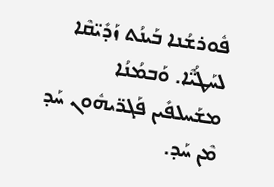ܦܽܘܪܫܳܢܐ ܒܰܝܢܳܬ ܙܰܕܺܝ̈ܩܶܐ ܠܚܰܛܳܝ̈ܶܐ. ܘܰܒܡܳܢܳܐ ܡܫܰܚܠܦܺܝܢ ܦܰܓܪ̈ܝܗܽܘܢ ܚܰܕ ܡܶܢ ܚܰܕ.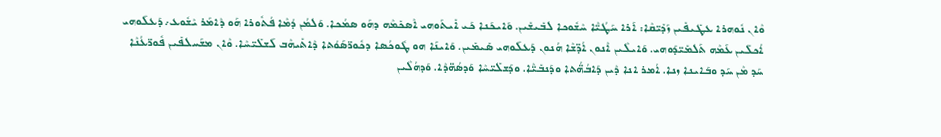ܘܶܐܢ ܢܽܘܗܪܐ ܥܛܺܝܦܺܝܢ ܙܰܕܺܝ̈ܩܶܐ: ܐܰܪܐ ܚܰܛܳܝ̈ܶܐ ܚܶܫܽܘܟܐ ܠܒܺܝܫܺܝܢ. ܘܰܐܝܟܰܢܐ ܟܰܝ ܐܺܝܬܰܘܗܝ ܐܶܣܟܺܡܶܗ ܕܗܰܘ ܣܡܳܟܐ. ܘܰܠܡܳܢ ܕܳܡܶܐ ܦܳܬܽܘܪܐ ܗܰܘ ܕܶܐܡܰܪ ܝܶܫܽܘܥ܇ ܕܰܥܠܰܘܗܝ ܐܳܟܠܺܝܢ ܥܰܡܶܗ ܬܰܠܡܺܝ̈ܕܰܘܗܝ. ܘܰܐܝܠܶܝܢ ܐܶܢܘܢ ܐܳܕ̈ܫܶܐ ܗܳܢܘܢ ܕܰܥܠܰܘܗܝ ܣܺܝܡܺܝܢ. ܘܰܐܝܢܰܐ ܗܘ ܛܽܘܟܳܣܐ ܕܟܽܘܪ̈ܣܰܘܳܬܐ ܕܶܐܬܺܝܗܶܒ ܠܰܫܠܺܝ̈ܚܶܐ. ܘܶܐܢ ܡܫܰܚܠܦܺܝܢ ܦܽܘܪ̈ܥܳܢܶܐ ܚܰܕ ܡܶܢ ܚܰܕ ܘܒܰܐܝܢܐ ܙܢܐ. ܐܳܡܪ ܐܢܐ ܕܶܝܢ ܕܰܐܒܳܗ̈ܳܬܐ ܘܕܰܢܒܺܝ̈ܶܐ. ܘܕܰܫܠܺܝ̈ܚܶܐ ܘܰܕܣܳܗ̈ܕܶܐ. ܘܰܕܗܳܠܶܝܢ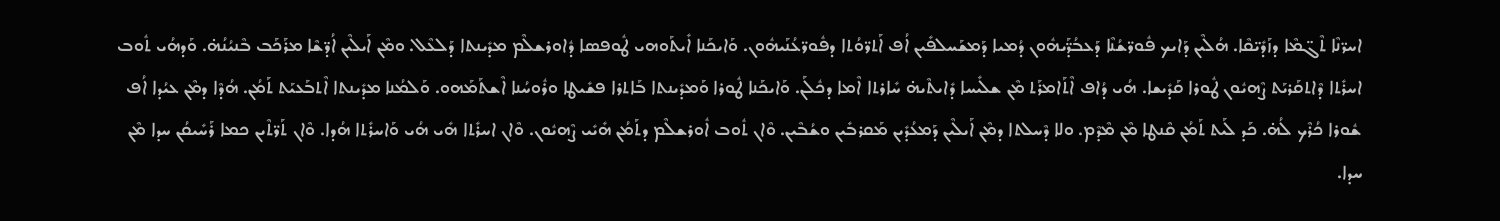ܐܚܪ̈ܢܶܐ ܬܶܓ̈ܡܶܐ ܕܙܰܕܺܝ̈ܩܶܐ. ܗܳܠܶܝܢ ܕܰܐܝܟ ܦܽܘܪ̈ܫܳܢܶܐ ܕܰܥܒܳܕ̈ܰܝܗܽܘܢ ܕܳܡܝܐ ܕܰܡܫܰܚܠܦܺܝܢ ܐܳܦ ܐܰܬܪ̈ܘܳܬܐ ܕܦܽܘܪ̈ܥܳܢܰܝܗܽܘܢ. ܘܰܐܝܟܰܢܐ ܐܺܝܬܰܘܗܝ ܛܽܘܦܣܐ ܕܽܐܘܪܫܠܶܡ ܡܕܺܝܢܬܐ ܕܰܠܥܶܠ. ܘܡܶܢ ܐܰܝܠܶܝܢ ܐܳܕ̈ܫܶܐ ܡܪܰܟܰܒ ܒܶܢܝܳܢܳܗ̇. ܘܰܕܗܳܝ ܬܽܘܒ ܐܚܪܺܬܐ ܕܶܐܬܩܰܪܝܰܬ ܨܶܗܝܽܘܢ ܛܽܘܪܐ ܩܰܕܺܝܫܐ. ܗܳܝ ܕܳܐܦ ܐܶܬܰܐܡܪܰܬ ܡܶܢ ܫܠܺܝܚܐ ܕܺܐܝܬܶܝܗ̇ ܚܺܐܪܬܐ ܐܶܡܐ ܕܟܽܠܰܢ. ܘܰܐܝܟܰܢܐ ܛܽܘܪܐ ܘܰܡܕܺܝܢܬܐ ܒܰܐܬܪܐ ܦܫܺܝܛܐ ܘܪܽܘܚܳܢܐ ܐܶܫܬܰܡܰܗܘ. ܘܰܠܡܳܢܐ ܡܕܺܝܢܬܐ ܐܶܬܒܰܥܝܰܬ ܬܰܡܳܢ. ܗܳܕܶܐ ܕܡܶܢ ܥܝܳܕܐ ܐܳܦ ܫܽܘܪܐ ܟܳܪܶܟ ܠܳܗ̇. ܟܰܕ ܠܰܝܬ ܬܰܡܳܢ ܩܶܢܛܐ ܡܶܢ ܡܶܕܶܡ. ܘܠܐ ܕܶܚܠܬܐ ܕܡܶܢ ܐܰܝܠܶܝܢ ܕܰܡܥܳܕܺܝܢ ܡܰܩܪܒܺܝܢ ܘܫܳܒܶܝܢ. ܘܶܐܢ ܬܽܘܒ ܐܽܘܪܫܠܶܡ ܕܬܰܡܳܢ ܗܺܝܺܝ ܨܶܗܝܽܘܢ. ܘܶܐܢ ܐܚܪܺܬܐ ܗܺܝ ܗܳܝ ܘܰܐܚܪܺܬܐ ܗܳܕܐ. ܘܶܐܢ ܬܰܪ̈ܬܶܝܢ ܟܡܐ ܪܰܚܺܝܩܳܢ ܚܕܐ ܡܶܢ ܚܕܐ.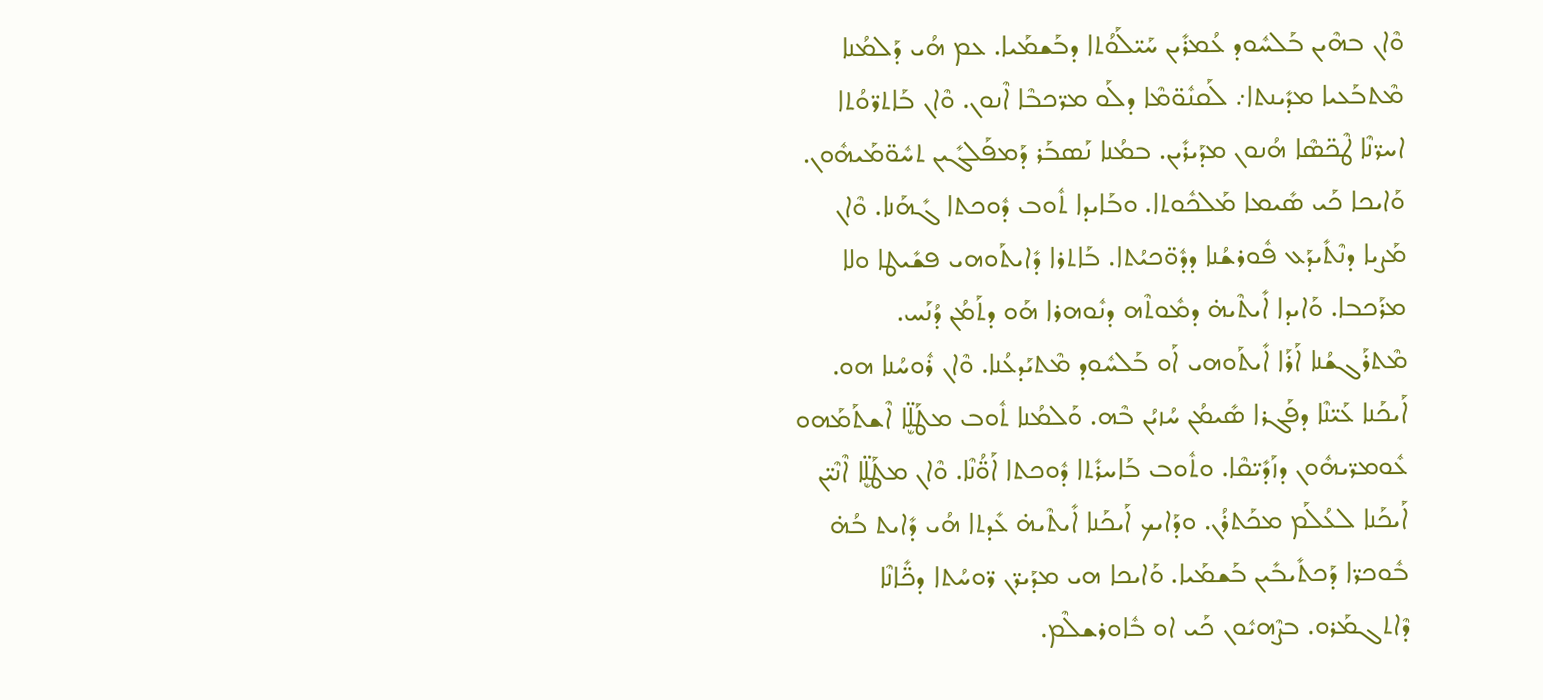ܘܶܐܢ ܒܗܶܝܢ ܒܰܠܚܽܘܕ ܥܳܡܪܺܝܢ ܚܰܝ̈ܠܰܘܳܬܐ ܕܒܰܫܡܰܝܐ. ܥܡ ܗܳܝ ܕܰܠܡܳܢܐ ܡܶܬܒܰܥܝܐ ܡܕܺܝܢܬܐ܇ ܠܰܩܢܽܘ̈ܡܶܐ ܕܠܰܘ ܡܪ̈ܟܒܶܐ ܐܶܢܘܢ. ܘܶܐܢ ܒܰܐܬܪ̈ܘܳܬܐ ܐܚܪ̈ܢܶܐ ܛܶܟ̈ܣܶܐ ܗܳܢܘܢ ܡܕܰܝܪܺܝܢ. ܒܡܳܢܐ ܢܰܣܒܰܪ ܕܰܡܦܰܠܓܺܝܢ ܬܚܽܘ̈ܡܰܝܗܽܘܢ. ܘܰܐܝܟܐ ܟܰܝ ܣܺܝܡܐ ܡܰܠܟܽܘܬܐ. ܘܒܰܐܝܕܐ ܬܽܘܒ ܕܽܘܟܬܐ ܓܺܗܰܢܐ. ܘܶܐܢ ܡܰܨܝܐ ܕܢܶܬܺܝܕܰܥ ܦܽܘܪܫܳܢܐ ܕܕܽܘ̈ܟܝܳܬܐ. ܒܰܐܬܪܐ ܕܺܐܝܬܰܘܗܝ ܦܫܺܝܛܐ ܘܠܐ ܡܪܰܟܒܐ. ܘܰܐܝܕܐ ܐܺܝܬܶܝܗ̇ ܕܡܽܘܬܶܗ ܕܢܽܘܗܪܐ ܗܰܘ ܕܬܰܡܳܢ ܕܳܢܰܚ. ܡܶܬܪܰܓܫܳܢܐ ܐܰܪܰܐ ܐܺܝܬܰܘܗܝ ܐܰܘ ܒܰܠܚܽܘܕ ܡܶܬܝܰܕܥܳܢܐ. ܘܶܐܢ ܪܽܘܚܳܢܐ ܗܘ. ܐܰܝܟܰܢܐ ܥܰܝ̈ܢܶܐ ܕܦܰܓܪܐ ܣܺܝܡܳܢ ܚܳܙܝܳܢ ܒܶܗ. ܘܰܠܡܳܢܐ ܬܽܘܒ ܡܛܰܠܷ̈ܐ ܐܶܫܬܰܡܰܗܘ ܥܽܘܡܪ̈ܝܗܽܘܢ ܕܙܰܕܺܝ̈ܩܶܐ. ܘܬܽܘܒ ܒܰܐܚܪܺܬܐ ܕܽܘܟܬܐ ܐܰܘ̈ܳܢܶܐ. ܘܶܐܢ ܡܛܰܠܷ̈ܐ ܐܶܢܶܝ̈ܢ ܐܰܝܟܰܢܐ ܠܥܳܠܰܡ ܡܟܰܬܪܳܢ. ܘܕܰܐܝܟ ܐܰܝܟܰܢܐ ܐܺܝܬܶܝܗ̇ ܥܺܕܬܐ ܗܳܝ ܕܺܐܝܬ ܒܳܗ̇ ܒܽܘܟܪ̈ܐ ܕܰܟܬܺܝܒܺܝܢ ܒܰܫܡܰܝܐ. ܘܰܐܝܟܐ ܗܝ ܡܕܰܝܪ̈ܢ ܪ̈ܘܚܳܬܐ ܕܟ̈ܺܐܢܶܐ ܕܶܐܬܓܡܰܪܘ. ܒܨܶܗܝܽܘܢ ܟܰܝ ܐܘ ܒܽܐܘܪܫܠܶܡ.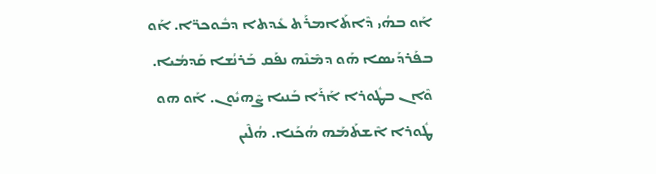ܐܰܘ ܒܗܳܝ ܕܶܐܬܰܐܡܪܰܬ ܥܺܕܬܐ ܕܒܽܘܟܪ̈ܐ. ܐܰܘ ܒܦܰܪܕܰܝܣܐ ܗܰܘ ܕܡܶܢܶܗ ܢܦܰܩ ܒܰܪܢܳܫܐ ܩܰܕܡܳܝܐ. ܘܶܐܢ ܒܛܽܘܪܐ ܐܰܪܰܐ ܒܰܢܝܐ ܨܶܗܝܽܘܢ. ܐܰܘ ܗܘ ܛܽܘܪܐ ܐܶܫܬܰܡܰܗ ܗܳܟܰܢܐ. ܗܳܠܶܝܢ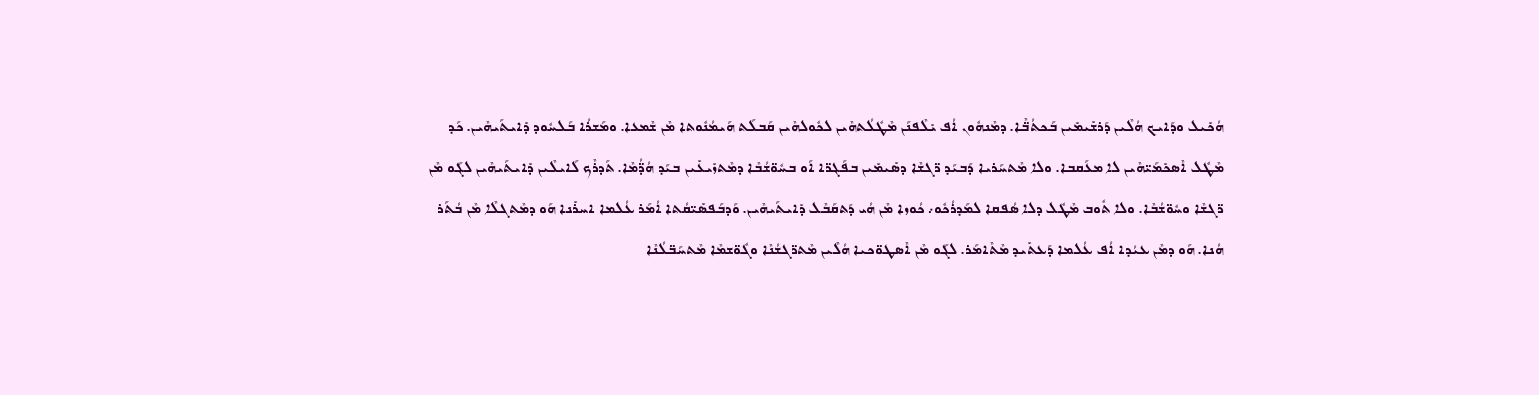ܗܳܟܺܝܠ ܘܕܰܐܝܟ ܗܳܠܶܝܢ ܕܰܪܫܺܝܡܺܝܢ ܒܰܟܬܳܒ̈ܶܐ. ܕܡܶܢܗܽܘܢ ܐܳܦ ܝܺܠܶܦܢܰܢ ܡܶܛܽܠܳܬܗܶܝܢ ܠܟܽܘܠܗܶܝܢ ܩܰܒܠܰܬ ܗܰܝܡܳܢܽܘܬܐ ܡܶܢ ܫܶܡܥܐ. ܘܡܰܫܪܳܐ ܒܰܠܚܽܘܕ ܕܺܐܝܬܰܝܗܶܝܢ. ܟܰܕ ܡܶܛܽܠ ܐܶܣܟܺܡܰܝ̈ܗܶܝܢ ܠܐ ܡܥܰܩܒܐ. ܘܠܐ ܡܶܬܚܰܪܝܐ ܕܰܒܝܰܕ ܪ̈ܓܫܶܐ ܕܣܺܝܡܺܝܢ ܒܦܰܓܪ̈ܐ ܐܰܘ ܒܚܽܘ̈ܫܳܒܶܐ ܕܡܶܬܙܺܝܥܺܝܢ ܒܝܰܕ ܗܳܕ̈ܳܡܶܐ. ܬܰܕܪܶܟ ܠܰܐܝܠܶܝܢ ܕܺܐܝܬܰܝܗܶܝܢ ܠܓܰܘ ܡܶܢ ܪ̈ܓܫܶܐ ܘܚܽܘ̈ܫܳܒܶܐ. ܘܠܐ ܬܽܘܒ ܡܶܛܽܠ ܕܠܐ ܣܳܦܩܐ ܠܡܰܕܪܳܟܽܘ܇ ܟܳܘܙܐ ܡܶܢ ܗܳܝ ܕܰܬܩܰܒܶܠ ܕܺܐܝܬܰܝܗܶܝܢ. ܘܰܕܒܰܦܣܺܝ̈ܩܳܬܐ ܐܳܡܰܪ ܥܳܠܡܐ ܐܚܪܺܢܐ ܗܰܘ ܕܡܶܬܓܠܶܐ ܡܶܢ ܒܳܬܰܪ ܗܳܢܐ. ܗܰܘ ܕܡܶܢ ܥܝܳܕܐ ܐܳܦ ܥܳܠܡܐ ܕܰܥܬܺܝܕ ܡܶܬܶܐܡܰܪ. ܠܓܰܘ ܡܶܢ ܐܶܣܛܘ̈ܟܝܐ ܗܳܠܶܝܢ ܡܶܬܪ̈ܓܫܳܢܶܐ ܘܓܽܘ̈ܫܡܶܐ ܡܶܬܚܰܒ̈ܠܳܢܶܐ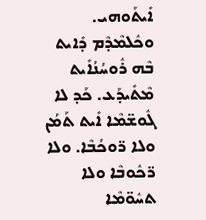ܐܺܝܬܰܘܗܝ. ܘܟܽܠܡܶܕܶܡ ܕܺܐܝܬ ܒܶܗ ܪܽܘܚܳܢܳܐܺܝܬ ܡܶܬܺܝܕܰܥ. ܟܰܕ ܠܐ ܓܽܘܫ̈ܡܶܐ ܐܺܝܬ ܬܰܡܳܢ ܘܠܐ ܪ̈ܘܟܳܒܶܐ. ܘܠܐ ܪ̈ܟܽܘܒܶܐ ܘܠܐ ܬܚܽܘ̈ܡܶܐ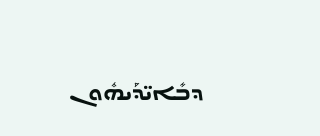ܕܒܺܐܝ̈ܕܰܝܗܽܘܢ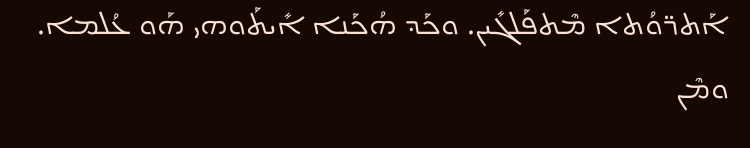ܐܰܬܪ̈ܘܳܬܐ ܡܶܬܦܰܠܓܺܝܢ. ܘܟܰܕ ܗܳܟܰܢܐ ܐܺܝܬܰܘܗܝ ܗܰܘ ܥܳܠܡܐ. ܘܡܶܢ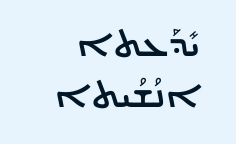ܝܺܕܰܥܬܐ ܐܢܳܫܳܝܬܐ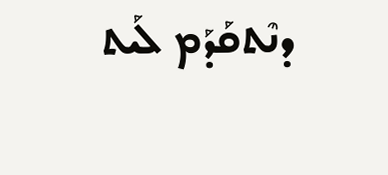ܕܢܶܬܩܰܕܰܡ ܠܰܝܬ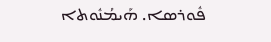ܦܽܘܪܣܐ. ܗܰܝܡܳܢܽܘܬܐ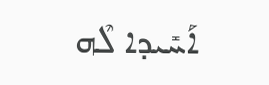ܐܰܚܺܝܕܐ ܠܶܗ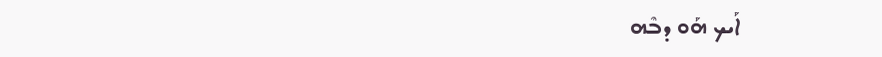ܐܰܝܟ ܗܰܘ ܕܒܶܗ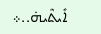ܐܺܝܬܶܝܗ̇..܀